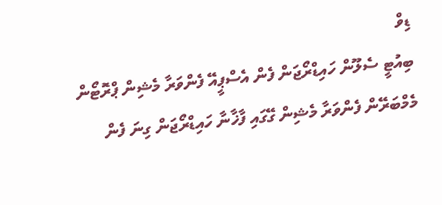ޑިވް
ބިއުޓީ ސެލޫން ހައިޑްރޯޖަން ފެން އެސްޕީއޭ ފެންވަރާ މެޝިން ޕްރޮޓޯން މެމްބަރޭން ފެންވަރާ މެޝިން ގޭގައި ފާޚާނާ ހައިޑްރޯޖަން ގިނަ ފެން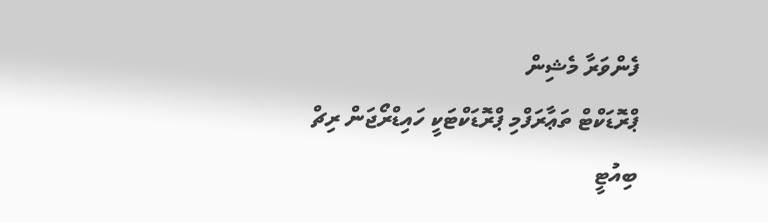ފެންވަރާ މެޝިން
ޕްރޮޑަކްޓް ތަޢާރަފްމި ޕްރޮޑަކްޓަކީ ހައިޑްރޯޖަން ރިޗް ބިއުޓީ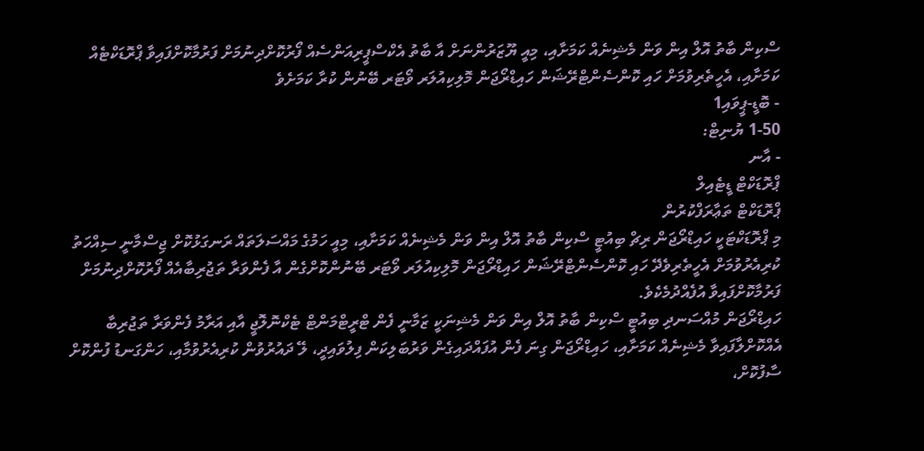ސްކިން ބާތު އޮލް އިން ވަން މެޝިނެއް ކަމަށާއި، މިއީ ޔޫޒަރުންނަށް އާ ބާތު އެކްސްޕީރިއަންސެއް ފޯރުކޮށްދިނުމަށް ފަރުމާކޮށްފައިވާ ޕްރޮޑަކްޓެއް ކަމަށާއި، އެހީތެރިވުމަށް ހައި ކޮންސެންޓްރޭޝަން ހައިޑްރޯޖަން މޮލިކިއުލަރ ވޯޓަރ ބޭނުން ކުރާ ކަމަށެވެ
- ބޮޑީ-ޕީވައި1
1-50 ޔުނިޓް:
- އާނ
ޕްރޮޑަކްޓް ޑީޓެއިލް
ޕްރޮޑަކްޓް ތަޢާރަފްކުރުން
މި ޕްރޮޑަކްޓަކީ ހައިޑްރޯޖަން ރިޗް ބިއުޓީ ސްކިން ބާތު އޮލް އިން ވަން މެޝިނެއް ކަމަށާއި، މިއީ ހަމުގެ މައްސަލަތައް ރަނގަޅުކޮށް ޖިސްމާނީ ސިއްހަތު ކުރިއެރުވުމަށް އެހީތެރިވެދޭ ހައި ކޮންސެންޓްރޭޝަން ހައިޑްރޯޖަން މޮލިކިއުލަރ ވޯޓަރ ބޭނުންކޮށްގެން އާ ފެންވަރާ ތަޖުރިބާއެއް ފޯރުކޮށްދިނުމަށް ފަރުމާކޮށްފައިވާ އުފެއްދުމެކެވެ.
ހައިޑްރޯޖަން މުއްސަނދި ބިއުޓީ ސްކިން ބާތު އޮލް އިން ވަން މެޝިނަކީ ޒަމާނީ ފެން ޓްރީޓްމަންޓް ޓެކްނޮލޮޖީ އާއި އަރާމު ފެންވަރާ ތަޖުރިބާ އެއްކޮށްލާފައިވާ މެޝިނެއް ކަމަށާއި، ހައިޑްރޯޖަން ގިނަ ފެން އުފައްދައިގެން ވަރުބަލިކަން ފިލުވައިދީ، ލޭ ދައުރުވުން ކުރިއެރުވުމާއި، ހަންގަނޑު ފުންކޮށް ސާފުކޮށް،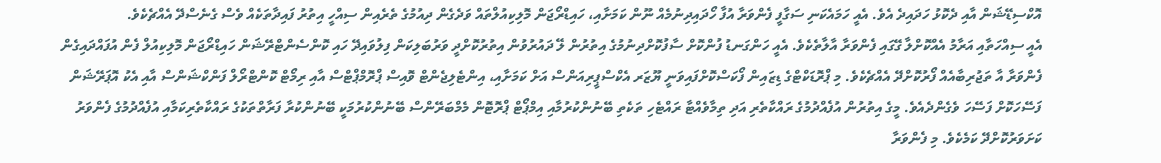އޮކްސިޑޭޝަން އާއި ދެކޮޅު ހަދައިދެ އެވެ. އެއީ ހަމައެކަނި ސަގާފީ ފެންވަރާ އުފާ ހޯދައިދިނުމެއް ނޫން ކަމަށާއި، ހައިޑްރޯޖަން މޮލިކިއުލްތައް ވަދެގެން ދިއުމުގެ ތެރެއިން ސިއްހީ އިތުރު ފައިދާތަކެއް ވެސް ގެނެސްދޭ އެއްޗެކެވެ.
އެއީ ސިއްހަތާއި އަރާމު އެއްކޮށްލާ ގޭގައި ފެންވަރާ އާލާތެކެވެ. އެއީ ހަންގަނޑު ފުންކޮށް ސާފުކޮށްދިނުމުގެ އިތުރުން ލޭ ދައުރުވުން އިތުރުކޮށްދީ ވަރުބަލިކަން ފިލުވައިދޭ ހައި ކޮންސެންޓްރޭޝަން ހައިޑްރޯޖަން މޮލިކިއުލް ފެން އުފައްދައިގެން ފެންވަރާ އާ ތަޖުރިބާއެއް ފޯރުކޮށްދޭ އެއްޗެކެވެ. މި ޕްރޮޑަކްޓްގެ ޑިޒައިން ފޯކަސްކޮށްފައިވަނީ ޔޫޒަރ އެކްސްޕީރިއަންސް އަށް ކަމަށާއި، އިންޓެލިޖެންޓް ވޮއިސް ޕްރޮމްޕްޓްސް އާއި ރިމޯޓް ކޮންޓްރޯލް ފަންކްޝަންސް އާއި އެކު އޮޕަރޭޝަން ފަސޭހަކޮށް ފަސޭހަ ވެގެންދެއެވެ. މީގެ އިތުރުން އުފެއްދުމުގެ ރައްކާތެރި އަދި ތިމާވެއްޓާ ރައްޓެހި ތަކެތި ބޭނުންކުރުމާއި އިމްޕޯޓް ޕްރޮޓޮން މެމްބަރޭންސް ބޭނުންކުރުމަކީ ބޭނުންކުރާ ފަރާތްތަކުގެ ރައްކާތެރިކަމާއި އުފެއްދުމުގެ ފެންވަރު ކަށަވަރުކޮށްދޭ ކަމެކެވެ. މި ފެންވަރާ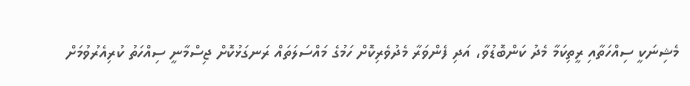މެޝިނަކީ ސިއްހަތާއި ރީތިކަމާ މެދު ކަންބޮޑުވާ، އަދި ފެންވަރާ މެދުވެރިކޮށް ހަމުގެ މައްސަލަތައް ރަނގަޅުކޮށް ޖިސްމާނީ ސިއްހަތު ކުރިއެރުވުމަށް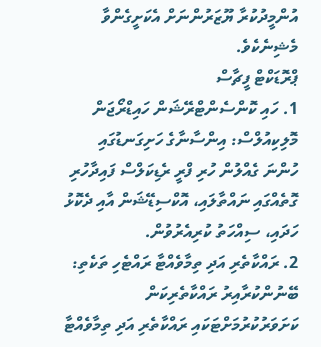އުންމީދުކުރާ ޔޫޒަރުންނަށް އެކަށީގެންވާ މެޝިނެކެވެ.
ޕްރޮޑަކްޓް ފީޗާސް
1. ހައި ކޮންސެންޓްރޭޝަން ހައިޑްރޯޖަން މޮލިކިއުލްސް: އިންސާނާގެ ހަށިގަނޑުގައި ހުންނަ ގެއްލުން ހުރި ފްރީ ރެޑިކަލްސް ފައިދާހުރި ގޮތެއްގައި ނައްތާލައި، އޮކްސިޑޭޝަން އާއި ދެކޮޅު ހަދައި، ސިއްހަތު ކުރިއެރުވުން.
2. ރައްކާތެރި އަދި ތިމާވެއްޓާ ރައްޓެހި ތަކެތި: ބޭނުންކުރާއިރު ރައްކާތެރިކަން ކަށަވަރުކުރުމަށްޓަކައި ރައްކާތެރި އަދި ތިމާވެއްޓާ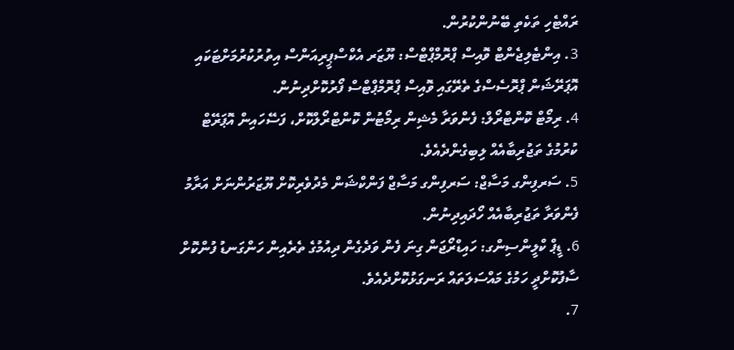ރައްޓެހި ތަކެތި ބޭނުންކުރުން.
3. އިންޓެލިޖެންޓް ވޮއިސް ޕްރޮމްޕްޓްސް: ޔޫޒަރ އެކްސްޕީރިއަންސް އިތުރުކުރުމަށްޓަކައި އޮޕަރޭޝަން ޕްރޮސެސްގެ ތެރޭގައި ވޮއިސް ޕްރޮމްޕްޓްސް ފޯރުކޮށްދިނުން.
4. ރިމޯޓް ކޮންޓްރޯލް: ފެންވަރާ މެޝިން ރިމޯޓުން ކޮންޓްރޯލްކޮށް، ފަސޭހައިން އޮޕަރޭޓް ކުރުމުގެ ތަޖުރިބާއެއް ލިބިގެންދެއެވެ.
5. ސަރފިންގ މަސާޖް: ސަރފިންގ މަސާޖް ފަންކްޝަން މެދުވެރިކޮށް ޔޫޒަރުންނަށް އަރާމު ފެންވަރާ ތަޖުރިބާއެއް ހޯދައިދިނުން.
6. ޑީޕް ކްލީންސިންގ: ހައިޑްރޯޖަން ގިނަ ފެން ވަދެގެން ދިއުމުގެ ތެރެއިން ހަންގަނޑު ފުންކޮށް ސާފުކޮށްދީ ހަމުގެ މައްސަލަތައް ރަނގަޅުކޮށްދެއެވެ.
7.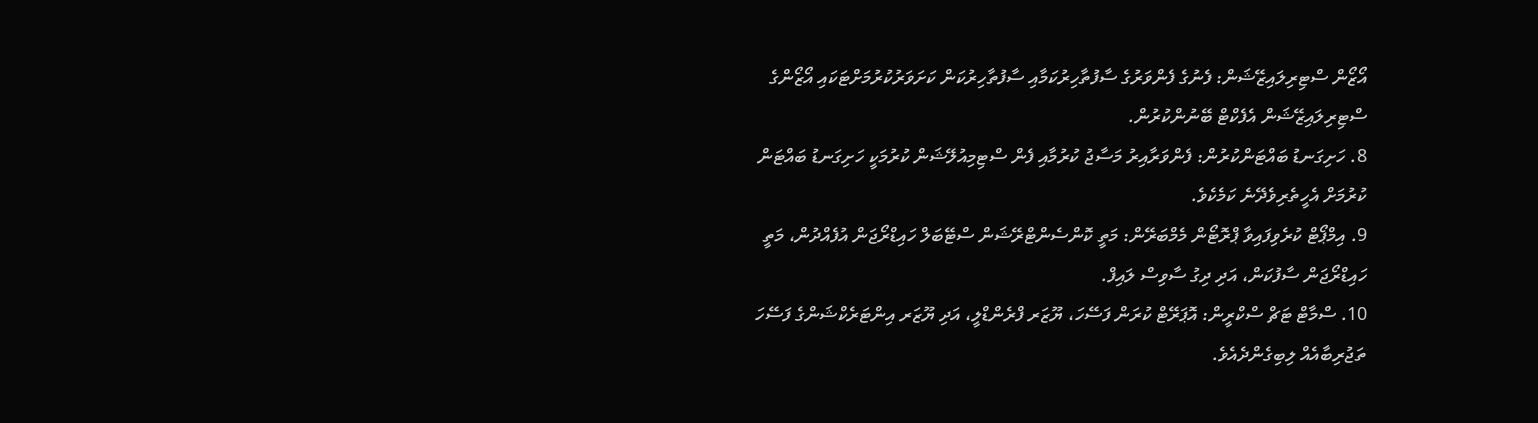އޯޒޯން ސްޓިރިލައިޒޭޝަން: ފެނުގެ ފެންވަރުގެ ސާފުތާހިރުކަމާއި ސާފުތާހިރުކަން ކަށަވަރުކުރުމަށްޓަކައި އޯޒޯންގެ ސްޓިރިލައިޒޭޝަން އެފެކްޓް ބޭނުންކުރުން.
8. ހަށިގަނޑު ބައްޓަންކުރުން: ފެންވަރާއިރު މަސާޖު ކުރުމާއި ފެން ސްޓިމިއުލޭޝަން ކުރުމަކީ ހަށިގަނޑު ބައްޓަން ކުރުމަށް އެހީތެރިވެދޭނެ ކަމެކެވެ.
9. އިމްޕޯޓް ކުރެވިފައިވާ ޕްރޮޓޯން މެމްބަރޭން: މަތީ ކޮންސެންޓްރޭޝަން ސްޓޭބަލް ހައިޑްރޯޖަން އުފެއްދުން، މަތީ ހައިޑްރޯޖަން ސާފުކަން، އަދި ދިގު ސާވިސް ލައިފް.
10. ސްމާޓް ޓަޗް ސްކްރީން: އޮޕަރޭޓް ކުރަން ފަސޭހަ، ޔޫޒަރ ފްރެންޑްލީ، އަދި ޔޫޒަރ އިންޓަރެކްޝަންގެ ފަސޭހަ ތަޖުރިބާއެއް ލިބިގެންދެއެވެ.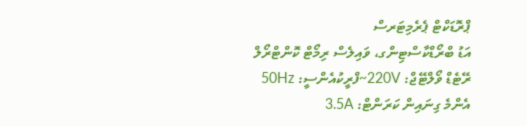ޕްރޮޑަކްޓް ޕެރެމިޓަރސް
އަޑު ބްރޯޑްކާސްޓިންގ، ވައިލެސް ރިމޯޓް ކޮންޓްރޯލް
ރޭޓެޑް ވޯލްޓޭޖް: 220V~ފްރީކުއެންސީ: 50Hz
އެންމެ ގިނައިން ކަރަންޓް: 3.5A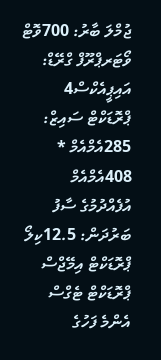ޖުމްލަ ބާރު: 700ވޮޓް
ވޯޓަރޕްރޫފް ގްރޭޑް: އައިޕީއެކްސް4
ޕްރޮޑަކްޓް ސައިޒް: 285އެމްއެމް * 408އެމްއެމް
އުފެއްދުމުގެ ސާފު ބަރުދަން: 12.5ކިލޯ
ޕްރޮޑަކްޓް އިމޭޖްސް
ޕްރޮޑަކްޓް ޓެގްސް
އެންމެ ފަހުގެ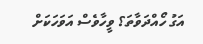އަގު ހޯއްދަވާތަ؟ ވީހާވެސް އަވަހަކަށް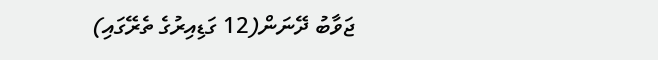ޖަވާބު ދޭނަން(12 ގަޑިއިރުގެ ތެރޭގައި)